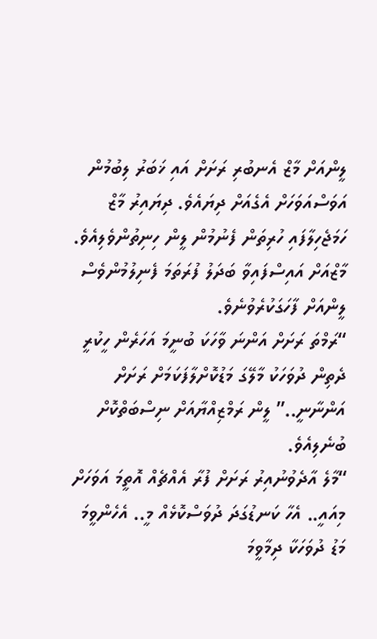ލީންއަށް މާޒް އެނބުރި ރަށަށް އައި ޚަބަރު ލިބުމުން އަވަސްއަވަހަށް އެގެއަށް ދިޔައެވެ. ދިޔައިރު މާޒް ހަމަޖެހިލާފައި ހުރިތަން ފެނުމުން ލީން ހިނިތުންވެލިއެވެ. މާޒްއަށް އައިސްފައިވާ ބަދަލު ފުރަތަމަ ފެނިލުމުންވެސް ލީންއަށް ފާހަގަކުރެވުނެވެ.
“ރަމްތަ ރަށަށް އަންނަ ވާހަކަ ބުނީމަ އަހަރެން ހީކުރީ ދެތިން ދުވަހަކު މާލޭގަ މަޑުކޮށްލާފަކަމަށް ރަށަށް އަންނާނީ..” ލީން ރަމްޒިއްޔާއަށް ނިސްބަތްކޮށް ބުނެލިއެވެ.
“މާލެ އާދެވުނުއިރު ރަށަށް ފުރާ އެއްޗެއް އޮތީމަ އަވަހަށް މިއައީ.. އެހާ ކަނޑުގަދަ ދުވަސްކޮޅެއް މީ.. އެހެންވީމަ މަޑު ދުވަހަކާ ދިމާވީމަ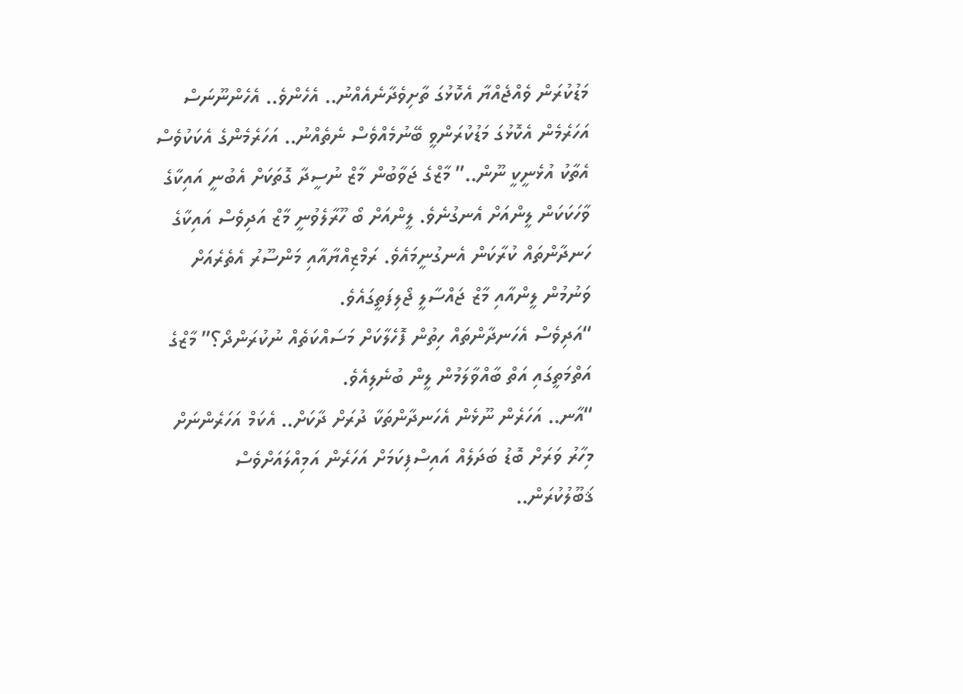މަޑުކުރަން ވެއްޖެއްޔާ އެކޮޅުގަ ތާށިވެދާނެއެއްނު.. އެހެންވެ.. އެހެންނޫނަސް އަހަރެމެން އެކޮޅުގަ މަޑުކުރަންވީ ބޭނުމެއްވެސް ނެތެއްނު.. އަހަރެމެންގެ އެކަކުވެސް އެތާކު އުޅެނީކީ ނޫން..” މާޒްގެ ޖަވާބުން މާޒް ނުސީދާ ގޮތަކަށް އެބުނީ އައިކާގެ ވާހަކަކަން ލީންއަށް އެނގުނެވެ. ލީންއަށް ބޯ ހޫރާލެވުނީ މާޒް އަދިވެސް އައިކާގެ ހަނދާންތައް ކުރާކަން އެނގުނީމައެވެ. ރަމްޒިއްޔާއާއި މަންސޫރު އެތެރެއަށް ވަނުމުން ލީންއާއި މާޒް ޖައްސާލީ ޖޯލިފަތީގައެވެ.
“އަދިވެސް އެހަނދާންތައް ހިތުން ފޮހެލާކަށް މަސައްކަތެއް ނުކުރަންދޯ؟” މާޒްގެ އަތްމަތީގައި އަތް ބާއްވާލަމުން ލީން ބުނެލިއެވެ.
“އާނ.. އަހަރެން ނޫޅެން އެހަނދާންތަކާ ދުރަށް ދާކަށް.. އެކަމް އަހަރެންނަށް މިހާރު ވަރަށް ބޮޑު ބަދަލެއް އައިސްފިކަމަށް އަހަރެން އަމިއްލައަށްވެސް ޤަބޫލުކުރަން..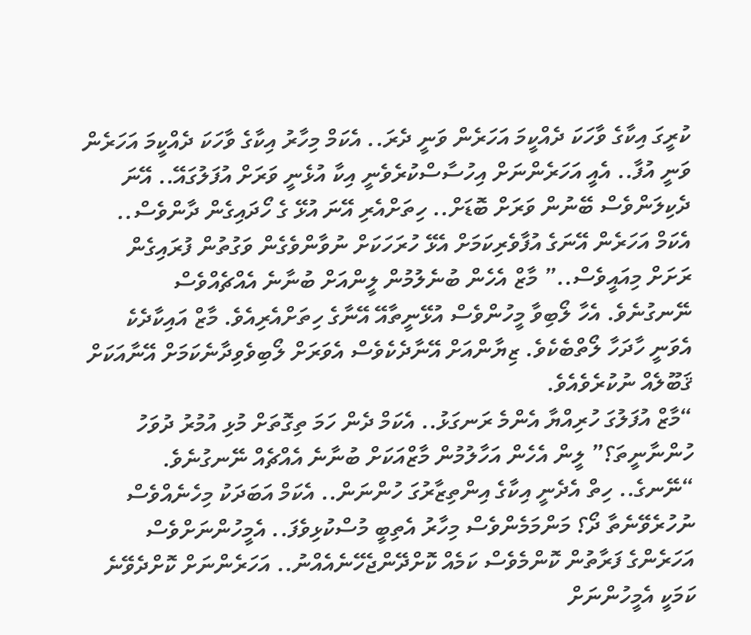ކުރީގަ އިކާގެ ވާހަކަ ދެއްކީމަ އަހަރެން ވަނީ ދެރަ.. އެކަމް މިހާރު އިކާގެ ވާހަކަ ދެއްކީމަ އަހަރެން ވަނީ އުފާ.. އެއީ އަހަރެންނަށް އިހުސާސްކުރެވެނީ އިކާ އުޅެނީ ވަރަށް އުފަލުގައޭ.. އޭނަ ދެކިލަންވެސް ބޭނުން ވަރަށް ބޮޑަށް.. ހިތަށްއެރި އޭނަ އުޅޭ ގެ ހޯދައިގެން ދާންވެސް.. އެކަމް އަހަރެން އޭނަގެ އުފާވެރިކަމަށް އެޅޭ ހުރަހަކަށް ނުވާންވެގެން ވަގުތުން ފުރައިގެން ރަށަށް މިއައީވެސް..” މާޒް އެހެން ބުނެލުމުން ލީންއަށް ބުނާނެ އެއްޗެއްވެސް ނޭނގުނެވެ. އެހާ ލޯބިވާ މީހުންވެސް އުޅޭނީތާއޭ އޭނާގެ ހިތަށްއެރިއެވެ. މާޒް އައިކާދެކެ އެވަނީ ހާދަހާ ލޯތްބެކެވެ. ޒިޔާންއަށް އޭނާދެކެވެސް އެވަރަށް ލޯބިވެވިދާނެކަމަށް އޭނާއަކަށް ޤަބޫލެއް ނުކުރެވެއެވެ.
“މާޒް އުފަލުގަ ހުރިއްޔާ އެންމެ ރަނގަޅު.. އެކަމް ދެން ހަމަ ތިގޮތަށް މުޅި އުމުރު ދުވަހު ހުންނާނީތަ؟” ލީން އެހެން އަހާލުމުން މާޒްއަކަށް ބުނާނެ އެއްޗެއް ނޭނގުނެވެ.
“ނޭނގެ.. ހިތް އެދެނީ އިކާގެ އިންތިޒާރުގަ ހުންނަން.. އެކަމް އަބަދަކު މިހެނެއްވެސް ނުހުރެވޭނެތާ ދޯ؟ މަންމަމެންވެސް މިހާރު އެތިބީ މުސްކުޅިވެފަ.. އެމީހުންނަށްވެސް އަހަރެންގެ ފަރާތުން ކޮންމެވެސް ކަމެއް ކޮށްދޭންޖެހޭނެއެއްނު.. އަހަރެންނަށް ކޮށްދެވޭނެ ކަމަކީ އެމީހުންނަށް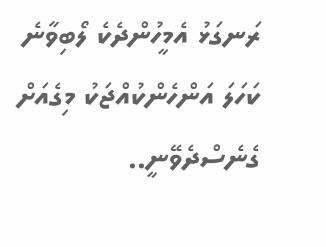ރަނގަޅު އެމީހުންދެކެ ލޯބިވާނެ ކަހަލަ އަންހެންކުއްޖަކު މިގެއަށް ގެނެސްދެވޭނީ..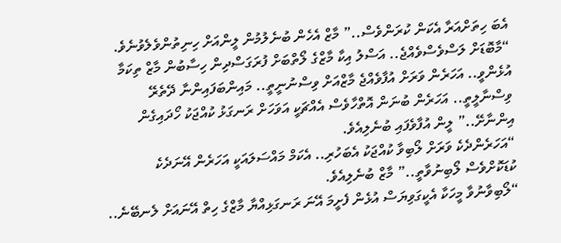އެބަ ހިތަށްއަރާ އެކަން ކުރަންވެސް..” މާޒް އެހެން ބުނެލުމުން ލީންއަށް ހިނިތުންވެލެވުނެވެ.
“މާބޮޑަށް ލަސްވެސްވެއްޖެ.. އަސްލު އިކާ މާޒްގެ ލޯތްބަށް ފުރަގަސްދިން ހިސާބުން މާޒް ތިކަމާ އުޅެންވީ.. އަހަރެން ވަރަށް އުފާވެއްޖެ މާޒްއަށް ވިސްނުނީތީ.. މައިންބަފައިންނާ ދޭތެރޭ ވިސްނާލީތީ.. އަހަރެން ބުނަން އޮތްހާވެސް އެއްޗަކީ އަވަހަށް ރަނގަޅު ކުއްޖަކު ހޯދައިގެން އިންނާށޭ..” ލީން އުފާވެފައި ބުނެލިއެވެ.
“އަހަރެންދެކެ ވަރަށް ލޯބިވާ ކުއްޖަކު އެބަހުރި.. އެކަމް މައްސަލައަކީ އަހަރެން އޭނަދެކެ ކުޑަކޮށްވެސް ލޯބިނުވާތީ..” މާޒް ބުނެލިއެވެ.
“ލޯބިވާނުވާ މީހަކާ އެކީގަވިޔަސް އުޅެން ފެށީމަ އޭނަ ރަނގަޅިއްޔާ މާޒްގެ ހިތް އޭނައަށް ލެނބޭނެ..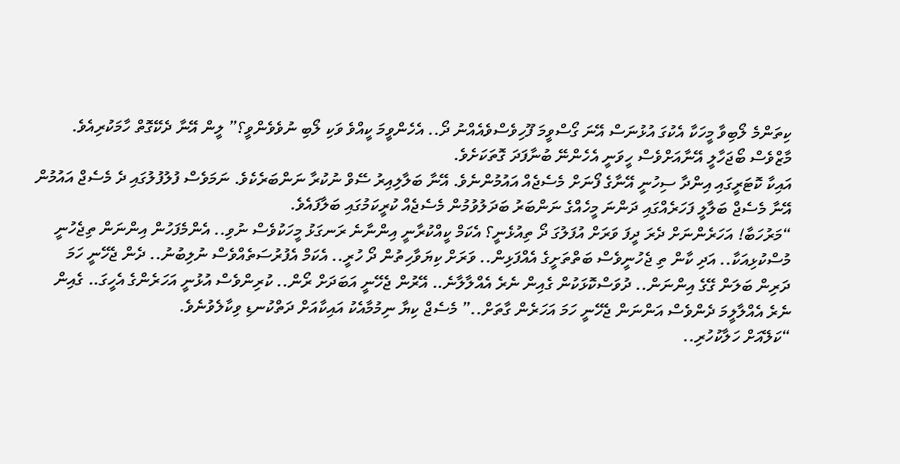ކިތަންމެ ލޯބިވާ މީހަކާ އެކުގަ އުޅުނަސް އޭނަ ގޯސްވީމަ ފޫހިވެސްވެއެއްނު ދޯ.. އެހެންވީމަ ކީއްވެ ވަކި ލޯބި ނުވެވެންވީ؟” ލީން އޭނާ ދެކޭގޮތް ހާމަކުރިއެވެ. މާޒްވެސް ބޯޖަހާލީ އޭނާއަށްވެސް ހީވަނީ އެހެންނޭ ބުނާފަދަ ގޮތަކަށެވެ.
އައިކާ ކޮޓަރީގައި އިންދާ ސިހުނީ އޭނާގެ ފޯނަށް މެސެޖެއް އައުމުންނެވެ. އޭނާ ބަލާލިއިރު ސޭވް ނުކުރާ ނަންބަރެކެވެ. ނަމަވެސް ފުލުފުލުގައި ދެ މެސެޖް އައުމުން އޭނާ މެސެޖް ބަލާލީ ފަހަރެއްގައި ދަންނަ މީހެއްގެ ނަންބަރު ބަދަލުވުމުން މެސެޖެއް ކުރީކަމުގައި ބަލާފައެވެ.
“މަރުހަބާ! އަހަރެންނަށް ދެރަ ދީފަ ވަރަށް އުފަލުގަ ދޯ ތިއުޅެނީ؟ އެކަމް ކީއްކުރާނީ އިންނާނެ ރަނގަޅު މީހަކުވެސް ނުވި.. އެންމެފަހުން އިންނަން ތިޖެހުނީ މުސްކުޅިއަކާ.. އަދި ކާން ތި ޖެހުނީވެސް ބަތްތަށީގެ އެއްފަޅިން.. ވަރަށް ކިޔަވާހިތުން ދޯ ހުރީ.. އެކަމް އެފުރުސަތެއްވެސް ނުލިބުނު.. ދެން ޖެހޭނީ ހަމަ ދަރިން ބަލަން ގޭގެ އިންނަން.. ދުވަސްކޮޅަކުން ގެއިން ނެރެ އެއްލާލާނެ.. އޭރުން ޖެހޭނީ އަބަދަށް ރޯން.. ކުރިންވެސް އުޅުނީ އަހަރެންގެ އެހީގަ.. ގެއިން ނެރެ އެއްލާލީމަ ދެންވެސް އަންނަން ޖެހޭނީ ހަމަ އަހަރެން ގާތަށް..” މެސެޖް ކިޔާ ނިމުމާއެކު އައިކާއަށް ދަތްކުނޑި ވިކާލެވުނެވެ.
“ކަލޭއަށް ހަލާކުހުރި..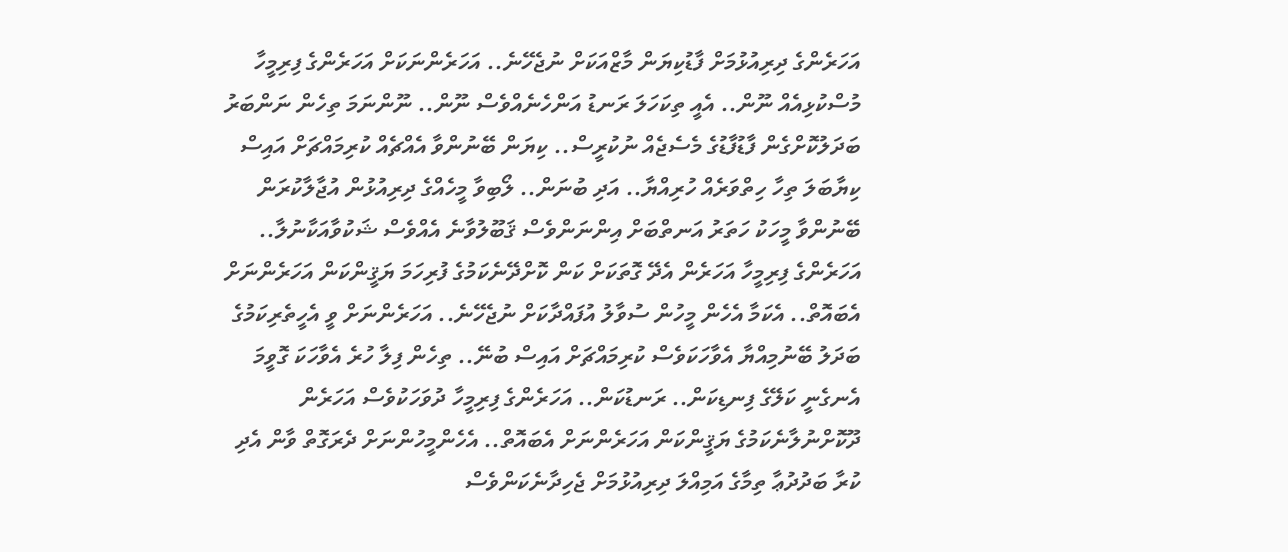އަހަރެންގެ ދިރިއުޅުމަށް ފާޑުކިޔަން މާޒްއަކަށް ނުޖެހޭނެ.. އަހަރެންނަކަށް އަހަރެންގެ ފިރިމީހާ މުސްކުޅިއެއް ނޫން.. އެއީ ތިކަހަލަ ރަނޑު އަންހެނެއްވެސް ނޫން.. ނޫންނަމަ ތިހެން ނަންބަރު ބަދަލުކޮށްގެން ފާޑުފާޑުގެ މެސެޖެއް ނުކުރީސް.. ކިޔަން ބޭނުންވާ އެއްޗެއް ކުރިމައްޗަށް އައިސް ކިޔާބަލަ ތިހާ ހިތްވަރެއް ހުރިއްޔާ.. އަދި ބުނަން.. ލޯބިވާ މީހެއްގެ ދިރިއުޅުން އުޖާލާކުރަން ބޭނުންވާ މީހަކު ހަތަރު އަނތްބަށް އިންނަންވެސް ޤަބޫލުވާނެ އެއްވެސް ޝަކުވާއަކާނުލާ.. އަހަރެންގެ ފިރިމީހާ އަހަރެން އެދޭ ގޮތަކަށް ކަން ކޮށްދޭނެކަމުގެ ފުރިހަމަ ޔަޤީންކަން އަހަރެންނަށް އެބައޮތް.. އެކަމާ އެހެން މީހުން ސުވާލު އުފައްދާކަށް ނުޖެހޭނެ.. އަހަރެންނަށް ވީ އެހީތެރިކަމުގެ ބަދަލު ބޭނުމިއްޔާ އެވާހަކަވެސް ކުރިމައްޗަށް އައިސް ބުނޭ.. ތިހެން ފިލާ ހުރެ އެވާހަކަ ގޮވީމަ އެނގެނީ ކަލޭގެ ފިނޑިކަން.. ރަނޑުކަން.. އަހަރެންގެ ފިރިމީހާ ދުވަހަކުވެސް އަހަރެން ދޫކޮށްނުލާނެކަމުގެ ޔަޤީންކަން އަހަރެންނަށް އެބައޮތް.. އެހެންމީހުންނަށް ދެރަގޮތް ވާން އެދި ކުރާ ބަދުދުޢާ ތިމާގެ އަމިއްލަ ދިރިއުޅުމަށް ޖެހިދާނެކަންވެސް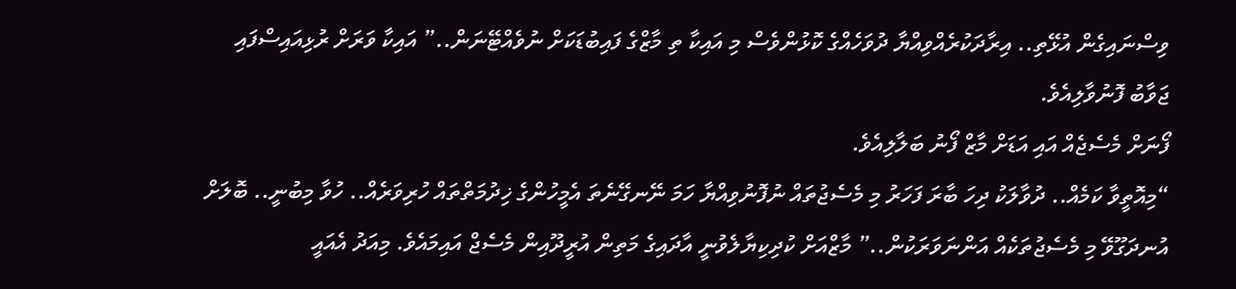ވިސްނައިގެން އުޅޭތި.. އިރާދަކުރެއްވިއްޔާ ދުވަހެއްގެ ކޮޅުންވެސް މި އައިކާ ތި މާޒްގެ ފައިބުޑަކަށް ނުވެއްޓޭނަން..” އައިކާ ވަރަށް ރުޅިއައިސްފައި ޖަވާބު ފޮނުވާލިއެވެ.
ފޯނަށް މެސެޖެއް އައި އަޑަށް މާޒް ފޯނު ބަލާލިއެވެ.
“މިއޮތީވާ ކަމެއް.. ދުވާލަކު ދިހަ ބާރަ ފަހަރު މި މެސެޖުތައް ނުފޮނުވިއްޔާ ހަމަ ނޭނގޭނެތަ އެމީހުންގެ ޚިދުމަތްތައް ހުރިވަރެއް.. ހުވާ މިބުނީ.. ބޮލަށް އުނދަގޫވޭ މި މެސެޖުތަކެއް އަންނަވަރަކުން..” މާޒްއަށް ކުދިކިޔާލެވުނީ އާދައިގެ މަތިން އުރީދޫއިން މެސެޖް އައިމައެވެ. މިއަދު އެއައީ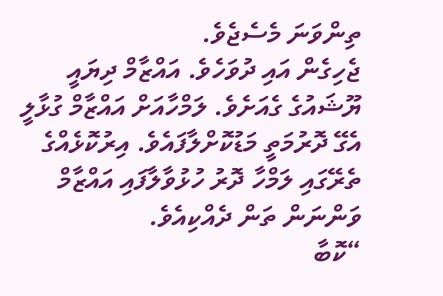ތިންވަނަ މެސެޖެވެ.
ޖެހިގެން އައި ދުވަހެވެ. އައްޒާމް ދިޔައީ ޔޫޝައުގެ ގެއަށެވެ. ލަމްހާއަށް އައްޒާމް ގުޅާލީ އެގޭ ދޮރުމަތީ މަޑުކޮށްލާފައެވެ. އިރުކޮޅެއްގެ ތެރޭގައި ލަމްހާ ދޮރު ހުޅުވާލާފައި އައްޒާމް ވަންނަން ތަން ދެއްކިއެވެ.
“ކޮބާ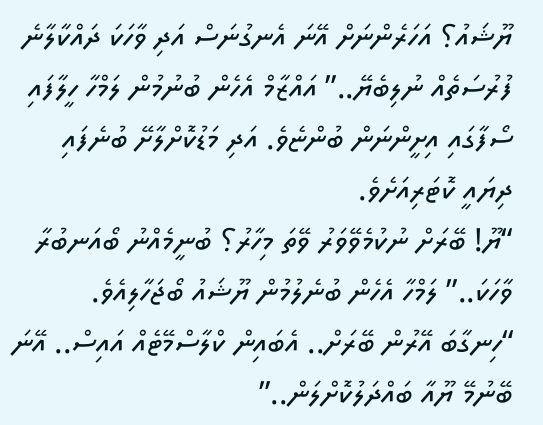ޔޫޝައު؟ އަހަރެންނަށް އޭނަ އެނގުނަސް އަދި ވާހަކަ ދައްކާލާނެ ފުރުސަތެއް ނުލިބެޔޭ..” އައްޒާމް އެހެން ބުނުމުން ލަމްހާ ހީލާފައި ސޯފާގައި އިށީންނަން ބުންޏެވެ. އަދި މަޑުކޮށްލާށޭ ބުނެފައި ދިޔައީ ކޮޓަރިއަށެވެ.
“ޔޫ! ބޭރަށް ނުކުމެވޭވަރު ވޭތަ މިހާރު؟ ބުނީމެއްނު ބޯއަނބުރާ ވާހަކަ..” ލަމްހާ އެހެން ބުނެލުމުން ޔޫޝައު ބޯޖަހާލިއެވެ.
“ހިނގާބަ އޭރުން ބޭރަށް.. އެބައިން ކްލާސްމޭޓެއް އައިސް.. އޭނަ ބޭނުމޭ ޔޫއާ ބައްދަލުކޮށްލަން..”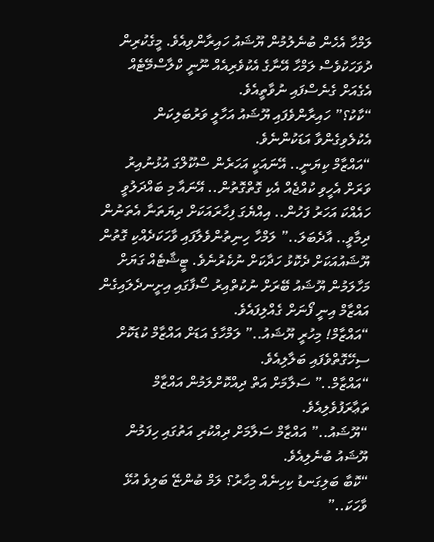ލަމްހާ އެހެން ބުނެލުމުން ޔޫޝައު ހައިރާންވިއެވެ. މީގެކުރިން ދުވަހަކުވެސް ލަމްހާ އޭނާގެ އެކުވެރިއެއް ނޫނީ ކްލާސްމޭޓެއް އެގެއަށް ގެނެސްފައި ނުވާތީއެވެ.
“ކާކު؟” ހައިރާންވެފައި ޔޫޝައު އަހާލީ ވަރުބަލިކަން އެކުލެވިގެންވާ އަޑަކުންނެވެ.
“އައްޒާމް ކިޔަނީ.. އޭނައަކީ އަހަރެން ސްކޫލްގަ އުޅުނުއިރު ވަރަށް އެހީވި ކުއްޖެއް އެކި ގޮތްގޮތުން.. އޭނައާ މި ބައްދަލުވީ ހައެއްކަ އަހަރު ފަހުން.. އިއްޔެގަ ފިހާރައަކަށް ދިޔަތަނާ އެތަނުން ދިމާވީ.. އާދެބަލަ..” ލަމްހާ ހިނިތުންވެލާފައި ވާހަކަދެއްކި ގޮތުން ޔޫޝައުއަކަށް ދެކޮޅު ހަދާކަށް ނުކެރުނެވެ. ޓީޝާޓެއް ގަޔަށް މަހާލަމުން ޔޫޝައު ބޭރަށް ނުކުތްއިރު ސޯފާގައި އިށީނދެލައިގެން އައްޒާމް އިނީ ފޯނަށް ގެއްލިފައެވެ.
“އައްޒާމް! މިހުރީ ޔޫޝައު..” ލަމްހާގެ އަޑަށް އައްޒާމް ކުޑަކޮށް ސިހޭގޮތްވެފައި ބަލާލިއެވެ.
“އައްޒާމް..” ސަލާމަށް އަތް ދިއްކޮށްލަމުން އައްޒާމް ތަޢާރަފުވެލިއެވެ.
“ޔޫޝައު..” އައްޒާމް ސަލާމަށް ދިއްކުރި އަތުގައި ހިފަމުން ޔޫޝައު ބުނެލިއެވެ.
“ކޮބާ ބަލިގަނޑު ކިހިނެއް މިހާރު؟ ލަމް ބުންޏޭ ބަލިވެ އުޅޭ ވާހަކަ..”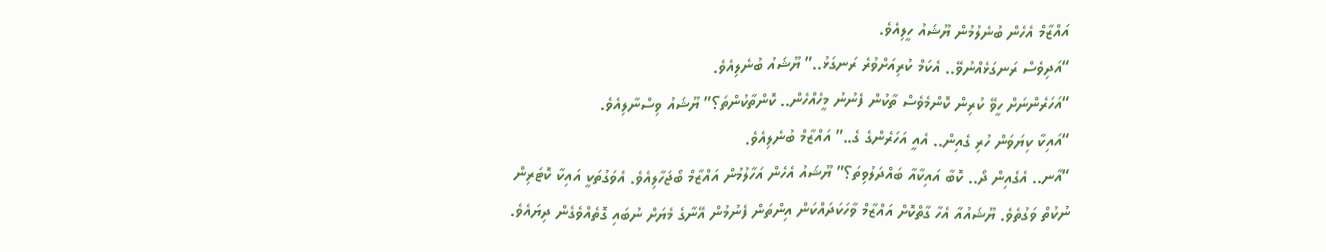އައްޒާމް އެހެން ބުނެލުމުން ޔޫޝައު ހީލިއެވެ.
“އަދިވެސް ރަނގަޅެއްނުވޭ.. އެކަމް ކުރިއަށްވުރެ ރަނގަޅު..” ޔޫޝައު ބުނެލިއެވެ.
“އަހަރެންނަށް ހީވޭ ކުރިން ކޮންމެވެސް ތާކުން ފެނުނު މީހެއްހެން.. ކޮންތާކުންތަ؟” ޔޫޝައު ވިސްނާލިއެވެ.
“އައިކާ ކިޔަވަން ހުރި ގެއިން.. އެއީ އަހަރެންގެ ގެ..” އައްޒާމް ބުނެލިއެވެ.
“އާނ.. އެގެއިން ދޯ.. ކޮބާ އައިކާއާ ބައްދަލުވިތަ؟” ޔޫޝައު އެހެން އަހާލުމުން އައްޒާމް ބޯޖަހާލިއެވެ. އެވަގުތަކީ އައިކާ ކޮޓަރިން ނުކުތް ވަގުތެވެ. ޔޫޝައުއާ އެހާ ގާތްކޮށް އައްޒާމް ވާހަކަދައްކަން އިންތަން ފެނުމުން އޭނާގެ މެޔަށް ނުބައި ގޮތެއްވެގެން ދިޔައެވެ.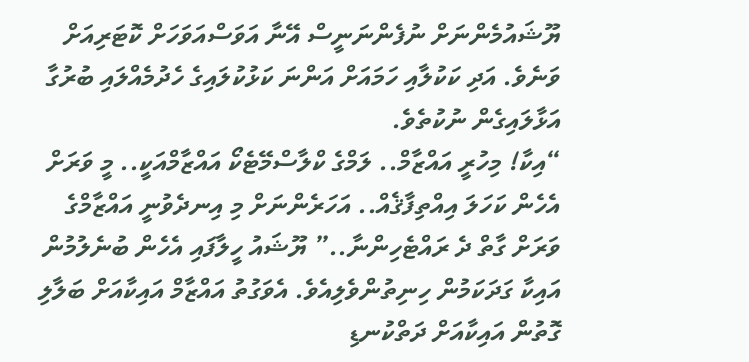ޔޫޝައުމެންނަށް ނުފެންނަނީސް އޭނާ އަވަސްއަވަހަށް ކޮޓަރިއަށް ވަނެވެ. އަދި ކަކުލާއި ހަމައަށް އަންނަ ކަޅުކުލައިގެ ހެދުމެއްލައި ބުރުގާ އަޅާލައިގެން ނުކުތެވެ.
“އިކާ! މިހުރީ އައްޒާމް.. ލަމްގެ ކްލާސްމޭޓެކޯ އައްޒާމްއަކީ.. މީ ވަރަށް އެހެން ކަހަލަ އިއްތިފާޤެއް.. އަހަރެންނަށް މި އިނދެވުނީ އައްޒާމްގެ ވަރަށް ގާތް ދެ ރައްޓެހިންނާ..” ޔޫޝައު ހީލާފައި އެހެން ބުނެލުމުން އައިކާ ގަދަކަމުން ހިނިތުންވެލިއެވެ. އެވަގުތު އައްޒާމް އައިކާއަށް ބަލާލި ގޮތުން އައިކާއަށް ދަތްކުނޑި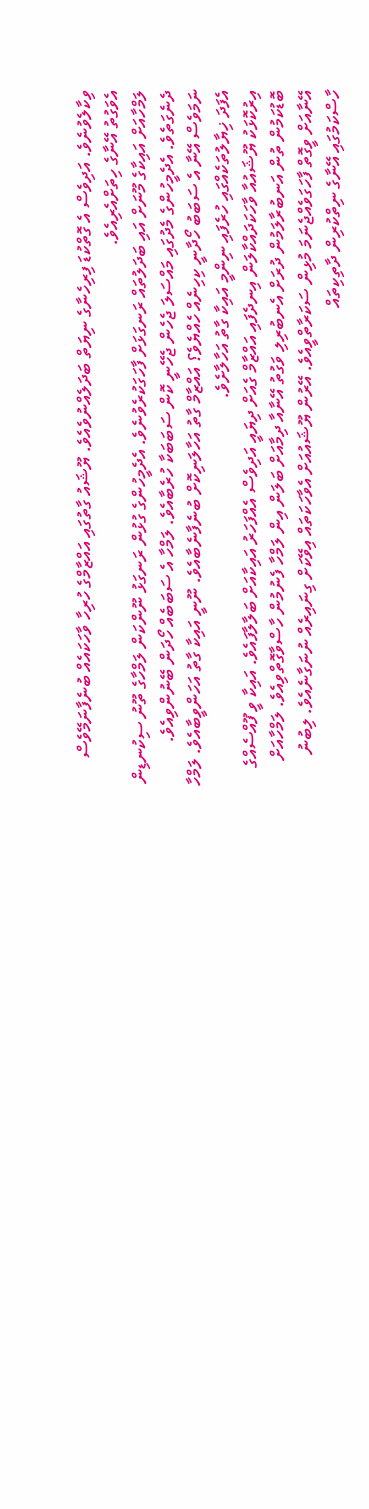ވިކާލެވުނެވެ. އަދިވެސް އެ ގޮތްކުޑަ ފިރިހެނާގެ ނިޔަތް ބަދަލެއްނުވެއެވެ. ޔޫޝައު ގާތުގައި އައްޒާމްގެ ހުރިހާ ވާހަކައެއް ބުނެފާނަމޭވެސް އެވަގުތު އޭނާގެ ހިތަށްއެރިއެވެ.
ލަމްހާއަށް އައިކާގެ މޫނަށް އައި ބަދަލުތައް ރަނގަޅަށް ފާހަގަކުރެވުނެވެ. އެދެމީހުންގެ ގުޅުން ރަނގަޅު ނޫންކަން ލަމްހާގެ ތޫނު ސިކުނޑިން ދެނެގަތެވެ. އެދެމީހުންގެ މެދުގައި މައްސަލަ ޖެހެން ޖެހޭނީ ކޮން ސަބަބަކާ ހުރެބާއެވެ. ލަމްހާ އެ ސަބަބެއް ހޯދަން ބޭނުންވިއެވެ. ނަމަވެސް އޭނާ އެ ސަބަބު ހޯދާނީ ކިހިނެއް ހެއްޔެވެ؟ އައްޒާމް ގާތު އަހާލަނިކޮށް ބުނެފާނެބާއެވެ. ނޫނީ އައިކާ ގާތު އަހަންވީބާއެވެ. ލަމްހާ އެފަދަ ޚިޔާލުތަކެއްގައި ހުރެފައި ނިންމީ އައިކާ ގާތު އަހާލާށެވެ.
އިރުކޮޅަކު ޔޫޝައުއާ ވާހަކަދައްކާލަން އިނދެފައި އައްޒާމް ގެއަށް ދިޔައީ އަދިވެސް އެއްފަހަރު އައިކާއަށް ބަލާލާފައެވެ. އައިކާ ވީ ފޫއްސެއްގެ ބޮޑުކަމުން ތުން އަނބުރާލަމުން ދުރަށް އެނބުރިލި ވަގުތު އޭނާއާ ދިމާއަށް ބަލަން އިން ލަމްހާ ފެނުމުން ހާސްވާގޮތްވިއެވެ. ލަމްހާއަށް އޭނާއަށް ވީގޮތް ފާހަގަވެއްޖެނަމަ މުޅިން ސަކަރާތްވީއެވެ. އޭރުން ޔޫޝައުއަށް އެވާހަކަތައް އިވޭކަށް ގިނައިރެއް ނުނަގާނެއެވެ. ލިބުނު ހާސްކަމުގައި އޭނާގެ ނިތްކުރިން ދާތިކިތައް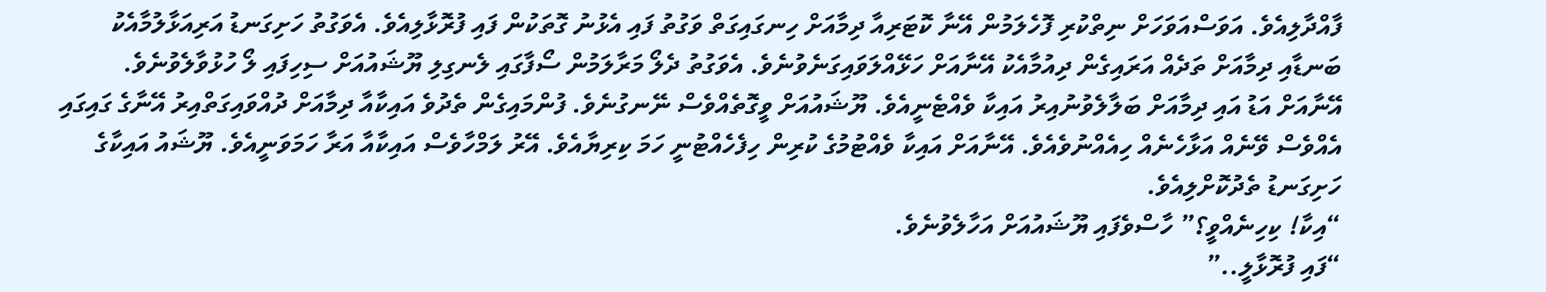ފާއްދާލިއެވެ. އަވަސްއަވަހަށް ނިތްކުރި ފޮހެލަމުން އޭނާ ކޮޓަރިއާ ދިމާއަށް ހިނގައިގަތް ވަގުތު ފައި އެޅުނު ގޮތަކުން ފައި ފުރޮޅާލިއެވެ. އެވަގުތު ހަށިގަނޑު އަރިއަޅާލުމާއެކު ބަނޑާއި ދިމާއަށް ތަދެއް އަރައިގެން ދިއުމާއެކު އޭނާއަށް ހަޅޭއްލަވައިގަނެވުނެވެ. އެވަގުތު ދެލޯ މަރާލަމުން ސޯފާގައި ލެނގިލި ޔޫޝައުއަށް ސިހިފައި ލޯ ހުޅުވާލެވުނެވެ. އޭނާއަށް އަޑު އައި ދިމާއަށް ބަލާލެވުނުއިރު އައިކާ ވެއްޓެނީއެވެ. ޔޫޝައުއަށް ވީގޮތެއްވެސް ނޭނގުނެވެ. ފުންމައިގެން ތެދުވެ އައިކާއާ ދިމާއަށް ދުއްވައިގަތްއިރު އޭނާގެ ގައިގައި އެއްވެސް ވޭނެއް އަޅާހެނެއް ހިއެއްނުވެއެވެ. އޭނާއަށް އައިކާ ވެއްޓުމުގެ ކުރިން ހިފެހެއްޓުނީ ހަމަ ކިރިޔާއެވެ. އޭރު ލަމްހާވެސް އައިކާއާ އަރާ ހަމަވަނީއެވެ. ޔޫޝައު އައިކާގެ ހަށިގަނޑު ތެދުކޮށްލިއެވެ.
“އިކާ! ކިހިނެއްވީ؟” ހާސްވެފައި ޔޫޝައުއަށް އަހާލެވުނެވެ.
“ފައި ފުރޮޅާލީ..”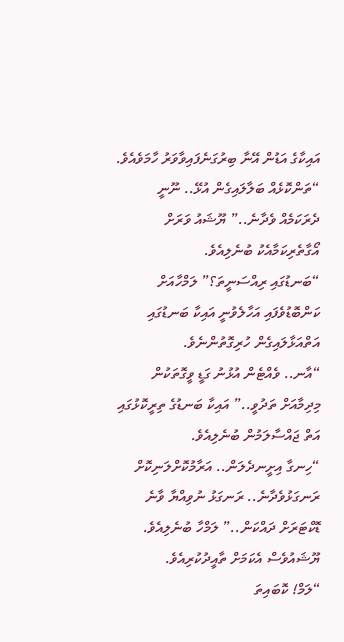އައިކާގެ އަޑުން އޭނާ ބިރުގަނެފައިވާވަރު ހާމަވެއެވެ.
“ތަންކޮޅެއް ބަލާލައިގެން އުޅޭ.. ނޫނީ ދެރަކަމެއް ވެދާނެ..” ޔޫޝައު ވަރަށް އޯގާތެރިކަމާއެކު ބުނެލިއެވެ.
“ބަނޑުގައި ރިއްސަނީތަ؟” ލަމްހާއަށް ކަންބޮޑުވެފައި އަހާލެވުނީ އައިކާ ބަނޑުގައި އަތްއަޅާލައިގެން ހުރިގޮތުންނެވެ.
“އާނ.. ވެއްޓެން އުޅުނު ގަޑީ ވީގޮތަކުން މިދިމާއަށް ތަދުވީ..” އައިކާ ބަނޑުގެ ތިރީކޮޅުގައި އަތް ޖައްސާލަމުން ބުނެލިއެވެ.
“ހިނގާ އިށީނދެލަން.. އަރާމުކޮށްލަނިކޮށް ރަނގަޅުވެދާނެ.. ރަނގަޅު ނުވިއްޔާ ވާނެ ޑޮކްޓަރަށް ދައްކަން..” ލަމްހާ ބުނެލިއެވެ. ޔޫޝައުވެސް އެކަމަށް ތާއީދުކުރިއެވެ.
“ލަމް! ކޮބައިތަ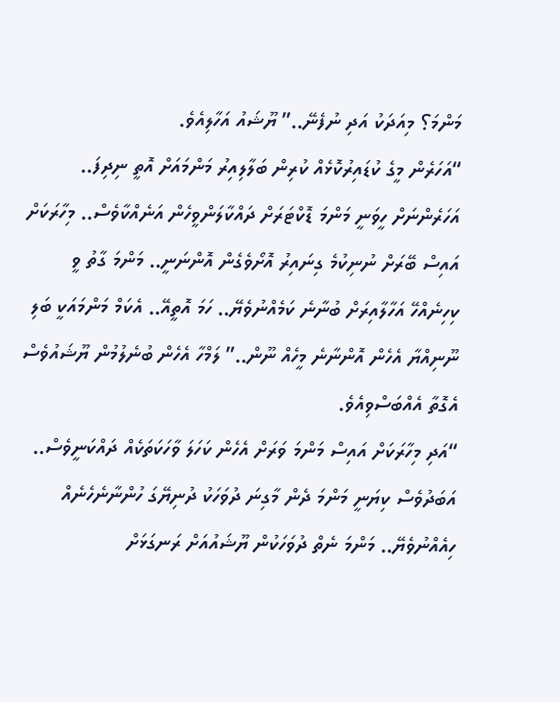މަންމަ؟ މިއަދަކު އަދި ނުފެނޭ..” ޔޫޝައު އަހާލިއެވެ.
“އަހަރެން މީގެ ކުޑައިރުކޮޅެއް ކުރިން ބަލާލިއިރު މަންމައަށް އޮތީ ނިދިފަ.. އަހަރެންނަށް ހީވަނީ މަންމަ ޑޮކްޓަރަށް ދައްކާލަންވީހެން އަނެއްކާވެސް.. މިހާރަކަށް އައިސް ބޭރަށް ނުނިކުމެ ގިނައިރު އޮށޯވެގެން އޮންނަނީ.. މަންމަ ގާތު ވީ ކިހިނެއްހޭ އަހާލާއިރަށް ބުނާނެ ކަމެއްނުވެޔޭ.. ހަމަ އޮތީއޭ.. އެކަމް މަންމައަކީ ބަލި ނޫނިއްޔާ އެހެން އޮންނާނެ މީހެއް ނޫން..” ލަމްހާ އެހެން ބުނެލުމުން ޔޫޝައުވެސް އެގޮތާ އެއްބަސްވިއެވެ.
“އަދި މިހާރަކަށް އައިސް މަންމަ ވަރަށް އެހެން ކަހަލަ ވާހަކަތަކެއް ދައްކަނީވެސް.. އަބަދުވެސް ކިޔަނީ މަންމަ ދެން މާގިނަ ދުވަހަކު ދުނިޔޭގަ ހުންނާނެހެނެއް ހިއެއްނުވެޔޭ.. މަންމަ ނެތް ދުވަހަކުން ޔޫޝައުއަށް ރަނގަޅަށް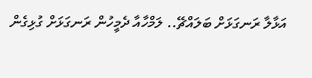އަޅާލާ ރަނގަޅަށް ބަލައްޗޭ.. ލަމްހާއާ ދެމީހުން ރަނގަޅަށް ގުޅިގެން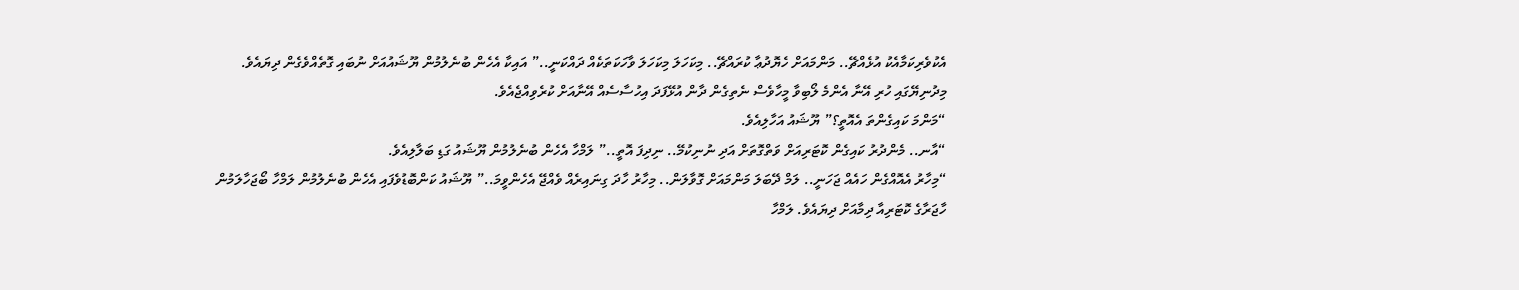އެކުވެރިކަމާއެކު އުޅެއްޗޭ.. މަންމައަށް ހެޔޮދުޢާ ކުރައްޗޭ.. މިކަހަލަ މިކަހަލަ ވާހަކަތަކެއް ދައްކަނީ..” އައިކާ އެހެން ބުނެލުމުން ޔޫޝައުއަށް ނުބައި ގޮތެއްވެގެން ދިޔައެވެ. މިދުނިޔޭގައި ހުރި އޭނާ އެންމެ ލޯބިވާ މީހާވެސް ނެތިގެން ދާން އުޅޭފަދަ އިހުސާސެއް އޭނާއަށް ކުރެވިއްޖެއެވެ.
“މަންމަ ކައިގެންތަ އެއޮތީ؟” ޔޫޝައު އަހާލިއެވެ.
“އާނ.. މެންދުރު ކައިގެން ކޮޓަރިއަށް ވަތްގޮތަށް އަދި ނުނިކުމޭ.. ނިދިފަ އޮތީ..” ލަމްހާ އެހެން ބުނެލުމުން ޔޫޝައު ގަޑި ބަލާލިއެވެ.
“މިހާރު އެއޮއްގެން ހައެއް ޖަހަނީ.. ލަމް ދޭބަލަ މަންމައަށް ގޮވާލަން.. މިހާރު ހާދަ ގިނައިރެއް ވެއްޖޭ އެހެންވީމަ..” ޔޫޝައު ކަންބޮޑުވެފައި އެހެން ބުނެލުމުން ލަމްހާ ބޯޖަހާލަމުން ހާޖަރާގެ ކޮޓަރިއާ ދިމާއަށް ދިޔައެވެ. ލަމްހާ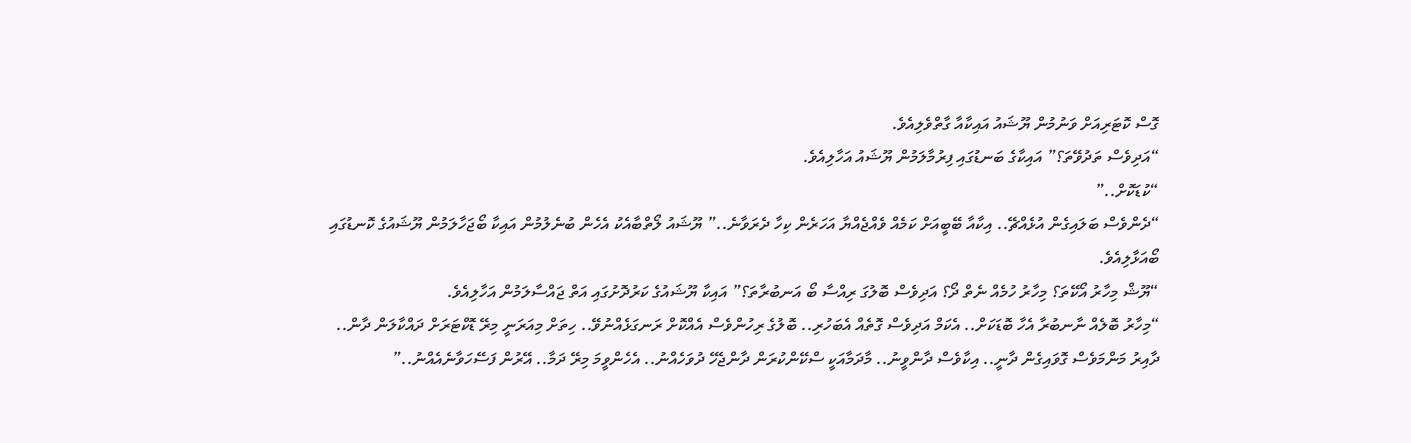ގޮސް ކޮޓަރިއަށް ވަނުމުން ޔޫޝައު އައިކާއާ ގާތްވެލިއެވެ.
“އަދިވެސް ތަދުވޭތަ؟” އައިކާގެ ބަނޑުގައި ފިރުމާލަމުން ޔޫޝައު އަހާލިއެވެ.
“ކުޑަކޮށް..”
“ދެންވެސް ބަލައިގެން އުޅެއްޗޭ.. އިކާއާ ބޭބީއަށް ކަމެއް ވެއްޖެއްޔާ އަހަރެން ކިހާ ދެރަވާނެ..” ޔޫޝައު ލޯތްބާއެކު އެހެން ބުނެލުމުން އައިކާ ބޯޖަހާލަމުން ޔޫޝައުގެ ކޮނޑުގައި ބޯއަޅާލިއެވެ.
“ޔޫޝް މިހާރު އޯކޭތަ؟ މިހާރު ހުމެއް ނެތް ދޯ؟ އަދިވެސް ބޮލުގަ ރިއްސާ ބޯ އަނބުރާތަ؟” އައިކާ ޔޫޝައުގެ ކަރުދޮށުގައި އަތް ޖައްސާލަމުން އަހާލިއެވެ.
“މިހާރު ބޮލެއް ނާނބުރާ އެހާ ބޮޑަކަށް.. އެކަމް އަދިވެސް ގޮތެއް އެބަހުރި.. ބޮލުގެ ރިހުންވެސް އެއްކޮށް ރަނގަޅެއްނުވޭ.. ހިތަށް މިއަރަނީ މިރޭ ޑޮކްޓަރަށް ދައްކާލަން ދާން.. ދާއިރު މަންމަވެސް ގޮވައިގެން ދާނީ.. އިކާވެސް ދާންވީނު.. މާދަމާއަކީ ސްކޭންކުރަން ދާންޖެހޭ ދުވަހެއްނު.. އެހެންވީމަ މިރޭ ދަމާ.. އޭރުން ފަސޭހަވާނެއެއްނު..”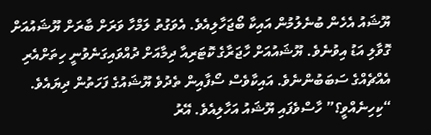ޔޫޝައު އެހެން ބުނެލުމުން އައިކާ ބޯޖަހާލިއެވެ. އެވަގުތު ލަމްހާ ވަރަށް ބާރަށް ޔޫޝައުއަށް ގޮވާލި އަޑު އިވުނެވެ. ޔޫޝައުއަށް ހާޖަރާގެ ކޮޓަރިއާ ދިމާއަށް ދުއްވައިގަނެވުނީ ހިތަށްއެރި އެއްޗެއްގެ ސަބަބުންނެވެ. އައިކާވެސް ސޯފާއިން ތެދުވެ ޔޫޝައުގެ ފަހަތުން ދިޔައެވެ.
“ކިހިނެއްވީ؟” ހާސްވެފައި ޔޫޝައު އަހާލިއެވެ. އޭރު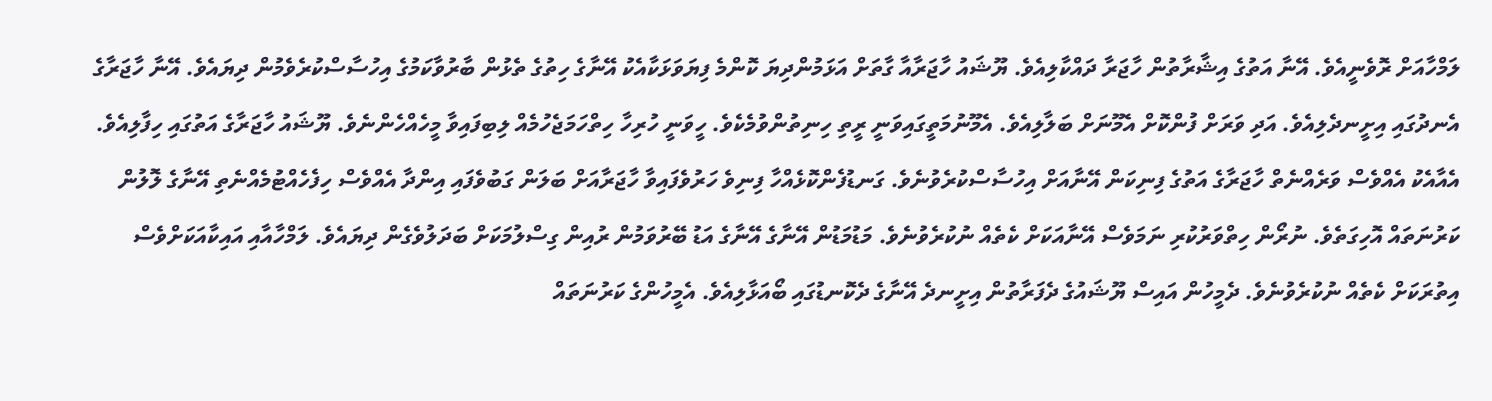ލަމްހާއަށް ރޮވެނީއެވެ. އޭނާ އަތުގެ އިޝާރާތުން ހާޖަރާ ދައްކާލިއެވެ. ޔޫޝައު ހާޖަރާއާ ގާތަށް އަޅަމުންދިޔަ ކޮންމެ ފިޔަވަޅަކާއެކު އޭނާގެ ހިތުގެ ތެޅުން ބާރުވާކަމުގެ އިހުސާސްކުރެވެމުން ދިޔައެވެ. އޭނާ ހާޖަރާގެ އެނދުގައި އިށީނދެލިއެވެ. އަދި ވަރަށް ފުންކޮށް އެމޫނަށް ބަލާލިއެވެ. އެމޫނުމަތީގައިވަނީ ރީތި ހިނިތުންވުމެކެވެ. ހީވަނީ ހުރިހާ ހިތްހަމަޖެހުމެއް ލިބިފައިވާ މީހެއްހެންނެވެ. ޔޫޝައު ހާޖަރާގެ އަތުގައި ހިފާލިއެވެ. އެއާއެކު އެއްވެސް ވަރެއްނެތް ހާޖަރާގެ އަތުގެ ފިނިކަން އޭނާއަށް އިހުސާސްކުރެވުނެވެ. ގަނޑުފެންކޮޅެއްހާ ފިނިވެ ހަރުވެފައިވާ ހާޖަރާއަށް ބަލަން ގަބުވެފައި އިންދާ އެއްވެސް ހިފެހެއްޓުމެއްނެތި އޭނާގެ ލޮލުން ކަރުނަތައް އޮހިގަތެވެ. ނުރޯން ހިތްވަރުކުރި ނަމަވެސް އޭނާއަކަށް ކެތެއް ނުކުރެވުނެވެ. މަޑުމަޑުން އޭނާގެ އޭނާގެ އަޑު ބޭރުވަމުން ރުއިން ގިސްލުމަކަށް ބަދަލުވެގެން ދިޔައެވެ. ލަމްހާއާއި އައިކާއަކަށްވެސް އިތުރަކަށް ކެތެއް ނުކުރެވުނެވެ. ދެމީހުން އައިސް ޔޫޝައުގެ ދެފަރާތުން އިށީނދެ އޭނާގެ ދެކޮނޑުގައި ބޯއަޅާލިއެވެ. އެމީހުންގެ ކަރުނަތައް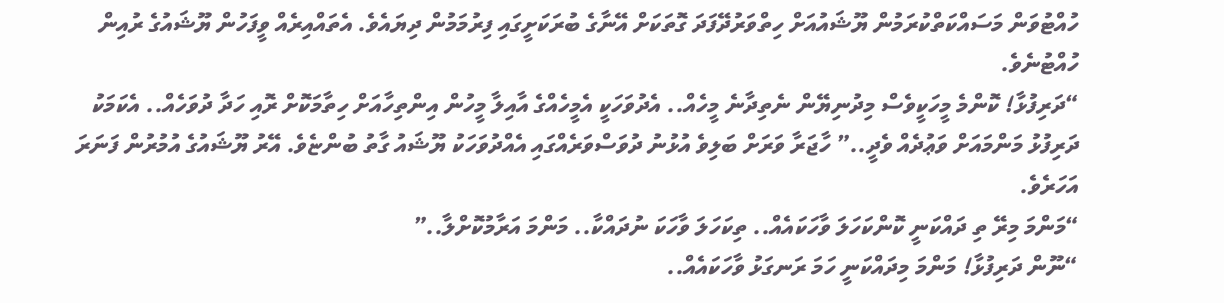ހުއްޓުވަން މަސައްކަތްކުރަމުން ޔޫޝައުއަށް ހިތްވަރުދޭފަދަ ގޮތަކަށް އޭނާގެ ބުރަކަށީގައި ފިރުމަމުން ދިޔައެވެ. އެތައްއިރެއް ވީފަހުން ޔޫޝައުގެ ރުއިން ހުއްޓުނެވެ.
“ދަރިފުޅާ! ކޮންމެ މީހަކީވެސް މިދުނިޔޭން ނެތިދާނެ މީހެއް.. އެދުވަހަކީ އެމީހެއްގެ އާއިލާ މީހުން އިންތިހާއަށް ހިތާމަކޮށް ރޮއި ހަދާ ދުވަހެއް.. އެކަމަކު ދަރިފުޅު މަންމައަށް ވަޢުދެއް ވެދީ..” ހާޖަރާ ވަރަށް ބަލިވެ އުޅުނު ދުވަސްވަރެއްގައި އެއްދުވަހަކު ޔޫޝައު ގާތު ބުންޏެވެ. އޭރު ޔޫޝައުގެ އުމުރުން ފަނަރަ އަހަރެވެ.
“މަންމަ މިރޭ ތި ދައްކަނީ ކޮންކަހަލަ ވާހަކައެއް.. ތިކަހަލަ ވާހަކަ ނުދައްކާ.. މަންމަ އަރާމުކޮށްލާ..”
“ނޫން ދަރިފުޅާ! މަންމަ މިދައްކަނީ ހަމަ ރަނގަޅު ވާހަކައެއް..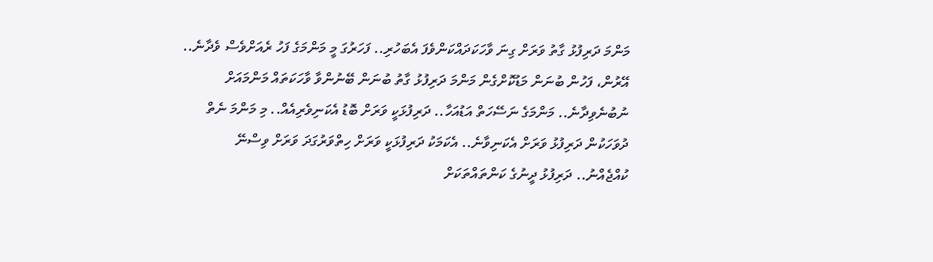މަންމަ ދަރިފުޅު ގާތު ވަރަށް ގިނަ ވާހަކަދައްކަންވެފަ އެބަހުރި.. ފަހަރުގަ މީ މަންމަގެ ފަހު ރެއަށްވެސް ވެދާނެ.. އޭރުން، ފަހުން ބުނަން މަޑުކޮށްގެން މަންމަ ދަރިފުޅު ގާތު ބުނަން ބޭނުންވާ ވާހަކަތައް މަންމައަށް ނުބުނެވިދާނެ.. މަންމަގެ ނަސޭހަތް އަޑުއަހާ.. ދަރިފުޅަކީ ވަރަށް ބޮޑު އެކަނިވެރިއެއް.. މި މަންމަ ނެތް ދުވަހަކުން ދަރިފުޅު ވަރަށް އެކަނިވާނެ.. އެކަމަކު ދަރިފުޅަކީ ވަރަށް ހިތްވަރުގަދަ ވަރަށް ވިސްނޭ ކުއްޖެއްނު.. ދަރިފުޅު ދީނުގެ ކަންތައްތަކަށް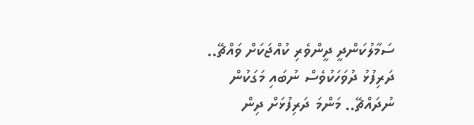ސަމާލުކަންދީ ދީންވެރި ކުއްޖަކަށް ވައްޗޭ.. ދަރިފުޅު ދުވަހަކުވެސް ނުބައި މަގަކުން ނުދައްޗޭ.. މަންމަ ދަރިފުޅަށް ދިން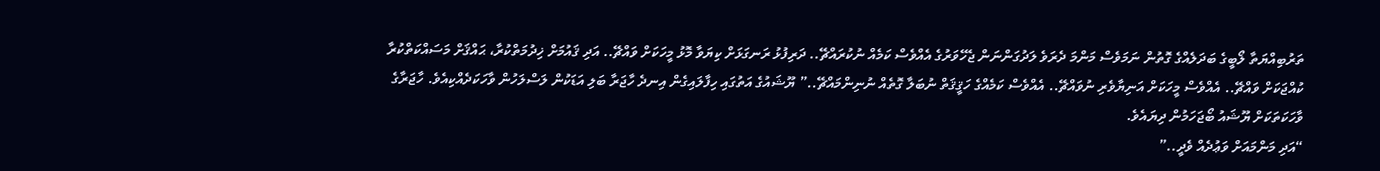ތަރުބިއްޔަތާ ލޯބީގެ ބަދަލެއްގެ ގޮތުން ނަމަވެސް މަންމަ ދެރަވެ ލަދުގަންނަން ޖެހޭވަރުގެ އެއްވެސް ކަމެއް ނުކުރައްޗޭ.. ދަރިފުޅު ރަނގަޅަށް ކިޔަވާ މޮޅު މީހަކަށް ވައްޗޭ.. އަދި ޤައުމަށް ޚިދުމަތްކުރާ، ޙައްޤަށް މަސައްކަތްކުރާ ކުއްޖަކަށް ވައްޗޭ.. އެއްވެސް މީހަކަށް އަނިޔާވެރި ނުވައްޗޭ.. އެއްވެސް ކަމެއްގެ ހަޤީޤަތް ނުބަލާ ގޮތެއް ނުނިންމައްޗޭ..” ޔޫޝައުގެ އަތުގައި ހިފާލައިގެން އިނދެ ހާޖަރާ ބަލި އަޑަކުން ލަސްލަހުން ވާހަކަދެއްކިއެވެ. ހާޖަރާގެ ވާހަކަތަކަށް ޔޫޝައު ބޯޖަހަމުން ދިޔައެވެ.
“އަދި މަންމައަށް ވަޢުދެއް ވެދީ..”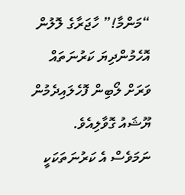“މަންމާ!” ހާޖަރާގެ ލޮލުން އޮހެމުންދިޔަ ކަރުނަތައް ވަރަށް ލޯބިން ފޮހެލައިދެމުން ޔޫޝައު ގޮވާލިއެވެ. ނަމަވެސް އެ ކަރުނަތަކަކީ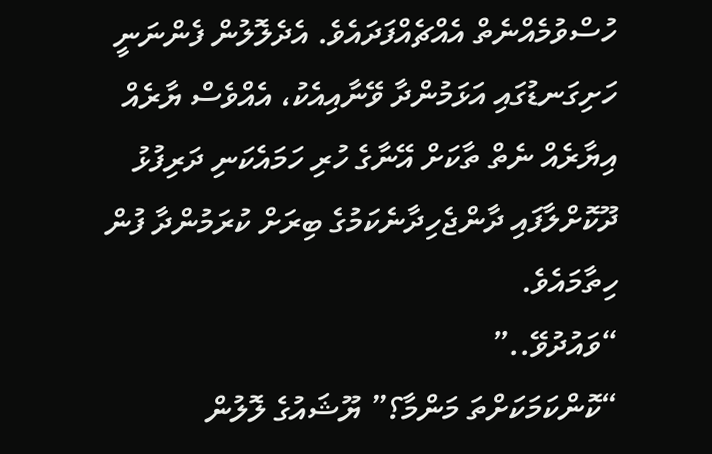ހުސްވުމެއްނެތް އެއްޗެއްފަދައެވެ. އެދެލޮލުން ފެންނަނީ ހަށިގަނޑުގައި އަޅަމުންދާ ވޭނާއިއެކު، އެއްވެސް ޔާރެއް އިޔާރެއް ނެތް ތާކަށް އޭނާގެ ހުރި ހަމައެކަނި ދަރިފުޅު ދޫކޮށްލާފައި ދާންޖެހިދާނެކަމުގެ ބިރަށް ކުރަމުންދާ ފުން ހިތާމައެވެ.
“ވައުދުވޭ..”
“ކޮންކަމަކަށްތަ މަންމާ؟” ޔޫޝައުގެ ލޮލުން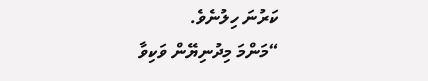ކަރުނަ ހިލުނެވެ.
“މަންމަ މިދުނިޔޭން ވަކިވާ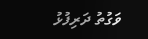ވަގުތު ދަރިފުޅު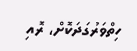ހިތްވަރުގަދަކޮށް، ރޮއި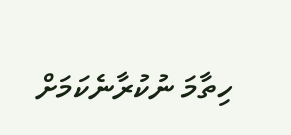ހިތާމަ ނުކުރާނެކަމަށް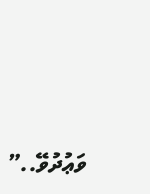ވަޢުދުވޭ..”